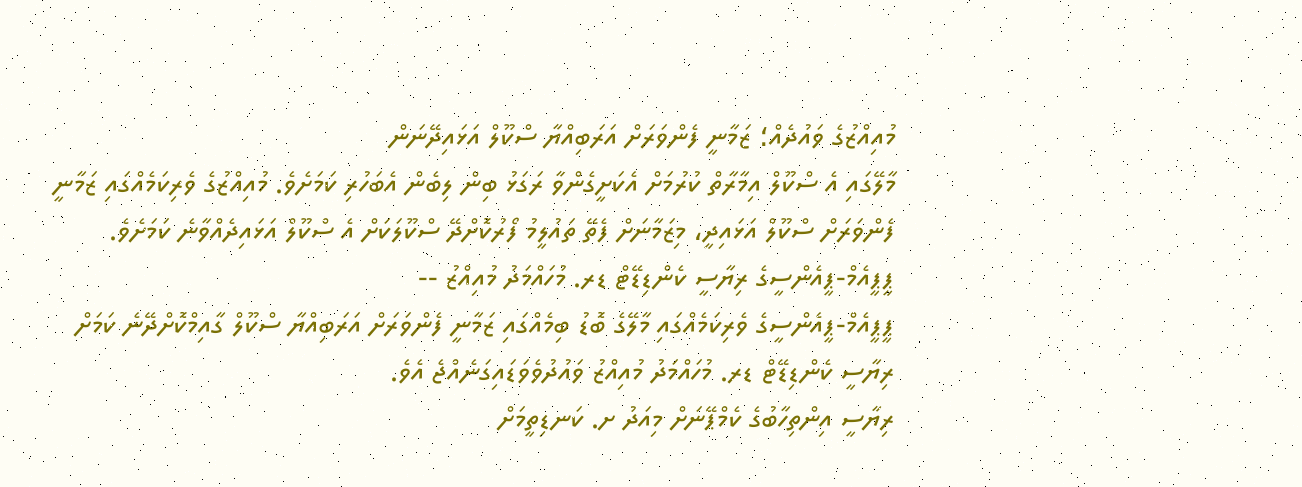މުއިއްޒުގެ ވައުދެއް؛ ޒަމާނީ ފެންވަރަށް އަރަބިއްޔާ ސްކޫލް އަޅައިދޭނަން
މާލޭގައި އެ ސްކޫލް އިމާރާތް ކުރުމަށް އެކަށީގެންވާ ރަގަޅު ބިން ލިބެން އެބަހުރި ކަމަށެވެ. މުއިއްޒުގެ ވެރިކަމެއްގައި ޒަމާނީ ފެންވަރަށް ސްކޫލް އަޅައިދީ، މިޒަމާނަށް ފެތޭ ތައުލީމު ފޯރުކޮށްދޭ ސްކޫލަކަށް އެ ސްކޫލް އަޅައިދެއްވާނެ ކަމަށެވެ.
ޕީޕީއެމް-ޕީއެންސީގެ ރިޔާސީ ކެންޑިޑޭޓް ޑރ. މުހައްމަދު މުއިއްޒު --
ޕީޕީއެމް-ޕީއެންސީގެ ވެރިކަމެއްގައި މާލޭގެ ބޮޑު ބިމެއްގައި ޒަމާނީ ފެންވަރަށް އަރަބިއްޔާ ސްކޫލް ގާއިމްކޮށްދޭނެ ކަމަށް ރިޔާސީ ކެންޑިޑޭޓް ޑރ. މުހައްމަދު މުއިއްޒު ވައުދުވެވަޑައިގަނެއްޖެ އެވެ.
ރިޔާސީ އިންތިހާބުގެ ކެމްޕޭނަށް މިއަދު ށ. ކަނޑިތީމަށް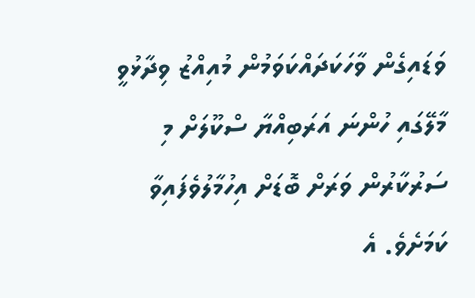ވަޑައިގެން ވާހަކަދައްކަވަމުން މުއިއްޒު ވިދާޅުވީ މާލޭގައި ހުންނަ އަރަބިއްޔާ ސްކޫލަށް މި ސަރުކާރުން ވަރަށް ބޮޑަށް އިހުމާލުވެފައިވާ ކަމަށެވެ. އެ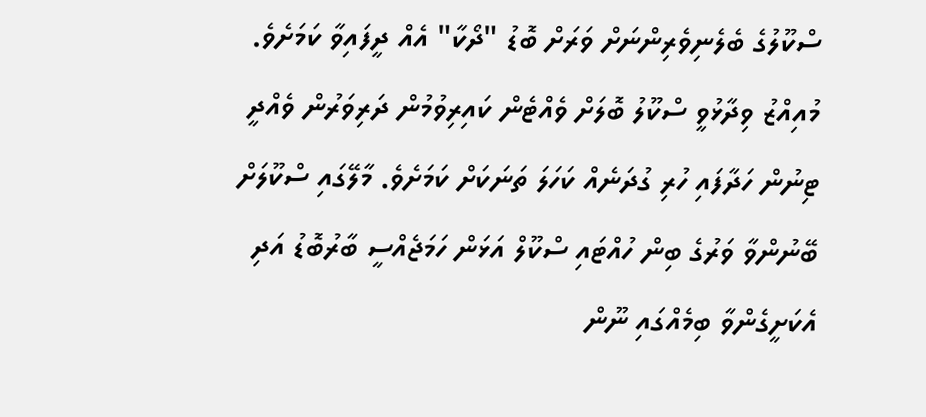ސްކޫލުގެ ބެލެނިވެރިންނަށް ވަރަށް ބޮޑު "ދޯކާ" އެއް ދީފައިވާ ކަމަށެވެ.
މުއިއްޒު ވިދާޅުވީ ސްކޫލު ބޮލަށް ވެއްޓެން ކައިރިވުމުން ދަރިވަރުން ވެއްދީ ޓިނުން ހަދާފައި ހުރި ގުދަނެއް ކަހަލަ ތަނަކަށް ކަމަށެވެ. މާލޭގައި ސްކޫލަށް ބޭނުންވާ ވަރުގެ ބިން ހުއްޓައި ސްކޫލް އަޅަން ހަމަޖެއްސީ ބާރުބޮޑު އަދި އެކަށީގެންވާ ބިމެއްގައި ނޫން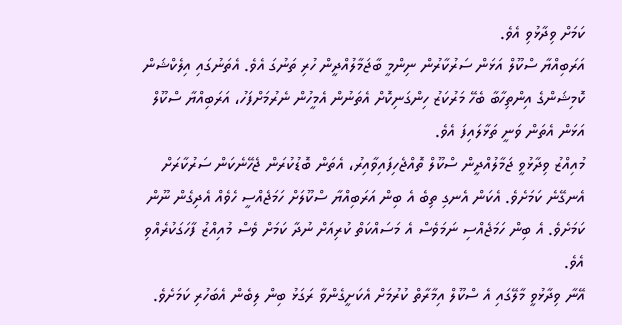ކަމަށް ވިދާޅުވި އެވެ.
އަރަބިއްޔާ ސްކޫލް އަޅަން ސަރުކާރުން ނިންމީ ބާޖަމާލުއްދީން ހުރި ތަނުގަ އެވެ. އެތަނުގައި އިލެކްޝަން ކޮމިޝަންގެ އިންތިހާބާ ބެހޭ މަރުކަޒު ހިންގަނިކޮށް އެތަނުން އެމީހުން ނެރުމަށްފަހު، އަރަބިއްޔާ ސްކޫލް އަޅަން އެތަން ވަނީ ތަޅާލައިފަ އެވެ.
މުއިއްޒު ވިދާޅުވީ ޖަމާލުއްދީން ސްކޫލް ތޮއްޖެހިފައިވާއިރު، އެތަން ބޮޑުކުރަން ޖެހޭނެކަން ސަރުކާރަށް އެނގޭނެ ކަމަށެވެ. އެކަން އެނގި ތިބެ އެ ބިން އަރަބިއްޔާ ސްކޫލަށް ހަމަޖެއްސީ ހެވެއް އެދިގެން ނޫން ކަމަށެވެ. އެ ބިން ހަމަޖެއްސި ނަމަވެސް އެ މަސައްކަތް ކުރިއަށް ނުދާ ކަމަށް ވެސް މުއިއްޒު ފާހަގަކުރެއްވި އެވެ.
އޭނާ ވިދާޅުވީ މާލޭގައި އެ ސްކޫލް އިމާރާތް ކުރުމަށް އެކަށީގެންވާ ރަގަޅު ބިން ލިބެން އެބަހުރި ކަމަށެވެ.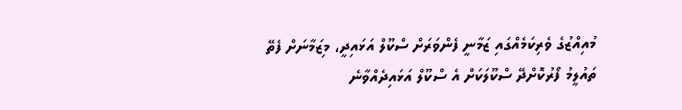މުއިއްޒުގެ ވެރިކަމެއްގައި ޒަމާނީ ފެންވަރަށް ސްކޫލް އަޅައިދީ، މިޒަމާނަށް ފެތޭ ތައުލީމު ފޯރުކޮށްދޭ ސްކޫލަކަށް އެ ސްކޫލް އަޅައިދެއްވާނެ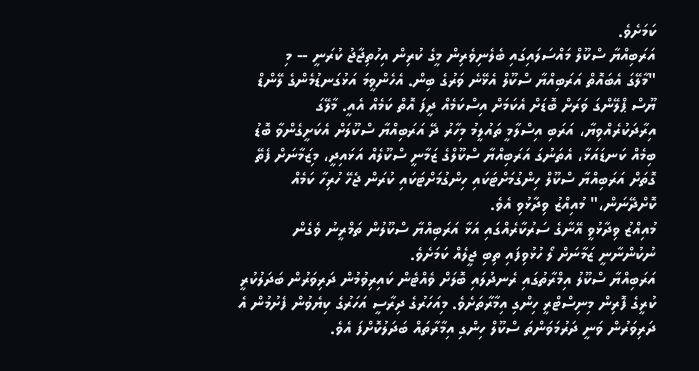ކަމަށެވެ.
އަރަބިއްޔާ ސްކޫލް މައްސަލައިގައި ބެލެނިވެރިން މީގެ ކުރިން އިހުތިޖާޖު ކުރަނީ -- މި
"މާލޭގަ އެބައޮތް އަރަބިއްޔާ ސްކޫލް އެޅޭނެ ވަރުގެ ބިން. އެހެންވީމަ އަޅުގަނޑުމެންގެ ލޭންޑް ޔޫސް ޕްލޭންގަ ވަރަށް ބޮޑަށް އެކަމަށް އިސްކަމެއް ދީފަ އޮތް ކަމެއް އެއީ. މާލޭގަ އިރާދަކުރެއްވިޔާ، އަރަބި އިސްލާމީ ތައުލީމު މިހާރު ދޭ އަރަބިއްޔާ ސްކޫލަށް އެކަށީގެންވާ ބޮޑު ބިމެއް ކަނޑައަޅާ، އެތަނުގަ އަރަބިއްޔާ ސްކޫލްގެ ޒަމާނީ ސްކޫލެއް އަޅައިދީ، މިޒަމާނަށް ފެތޭ ގޮތަށް އަރަބިއްޔާ ސްކޫލް ހިންގުމަށްޓަކައި ހިންގުމަށްޓަކައި ކުރަން ޖެހޭ ހުރިހާ ކަމެއް ކޮށްދޭނަން،" މުއިއްޒު ވިދާޅުވި އެވެ.
މުއިއްޒު ވިދާޅުވީ އޭނާގެ ސަރުކާރެއްގައި އަޅާ އަރަބިއްޔާ ސްކޫލުން ތަމްރީނު ވެގެން ނުކުންނާނީ ޒަމާނަށް ލޯ ހުޅުވިފައި ތިބި ޖީލެއް ކަމަށެވެ.
އަރަބިއްޔާ ސްކޫލު އިމްރާތުގައި ރެނދުލައި ބޮލަށް ވެއްޓެން ކައިރިވުމުން ދަރިވަރުން ބަދަލުކުރީ ކުރީގެ ފޮރިން މިނިސްޓްރީ ހިންގި އިމާރާތަށެވެ. މިއަހަރުގެ ދިރާސީ އަހަރުގެ ކިޔެވުން ފެށުމުން އެ ދަރިވަރުން ވަނީ ދަރުމަވަންތަ ސްކޫލް ހިންގި އިމާރާތައް ބަދަލުކޮށްފަ އެވެ.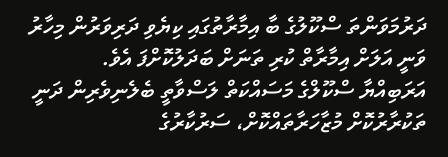ދަރުމަވަންތަ ސްކޫލުގެ ބާ އިމާރާތުގައި ކިޔެވި ދަރިވަރުން މިހާރު ވަނީ އަލަށް އިމާރާތް ކުރި ތަނަށް ބަދަލުކޮށްފަ އެވެ.
އަރަބިއްޔާ ސްކޫލްގެ މަސައްކަތް ލަސްވާތީ ބެލެނިވެރިން ދަނީ ތަކުރާރުކޮށް މުޒާހަރާތައްކޮށް، ސަރުކާރުގެ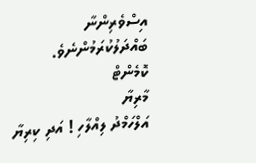އިސްވެރިންނާ ބައްދަލުކުރަމުންނެވެ.
ކޮމެންޓް
މާރިޔާ
އަލްހަމްދު ލިއްލާހި ! އަދި ކިރިޔާ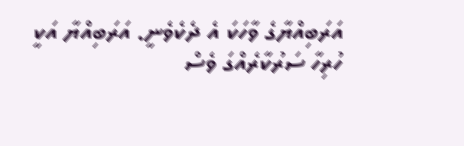އަރަބިއްޔާގެ ވާހަކަ އެ ދެކެވެނީ. އަރަބިއްޔާ އަކީ ހުރިހާ ސަރުކާރެއްގަ ވެސް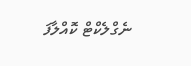ނެގްލެކްޓް ކޮއްލާފަ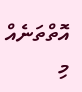އޮތްތަނެއް
މި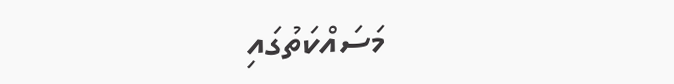މަސައްކަތުގައި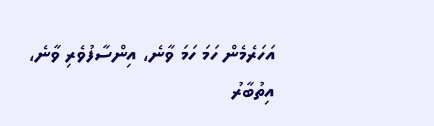އަހަރެމެން ހަމަ ހަމަ ވާނެ، އިންސާފުވެރި ވާނެ، އިތުބާރު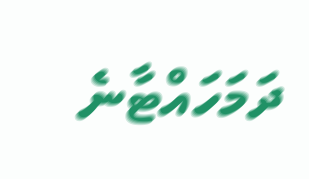ދަމަހައްޓާނެ